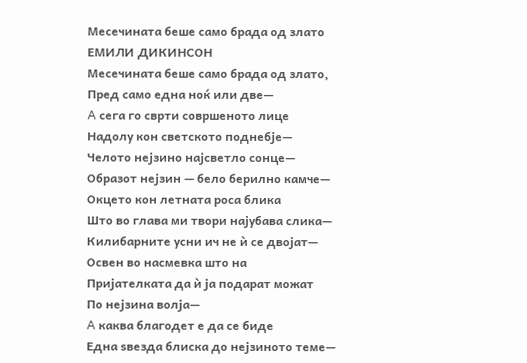Месечината беше само брада од злато
ЕМИЛИ ДИКИНСОН
Месечината беше само брада од злато,
Пред само една ноќ или две—
A сега го сврти совршеното лице
Надолу кон светското поднебје—
Челото нејзино најсветло сонце—
Образот нејзин — бело берилно камче—
Окцето кон летната роса блика
Што во глава ми твори најубава слика—
Килибарните усни ич не ѝ се двојат—
Освен во насмевка што на
Пријателката да ѝ ја подарат можат
По нејзина волја—
A каква благодет е да се биде
Една ѕвезда блиска до нејзиното теме—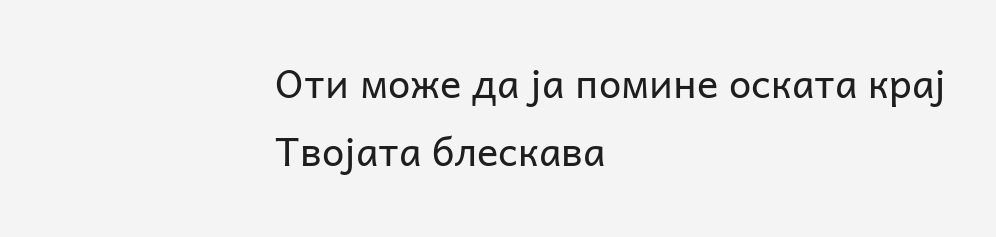Оти може да ја помине оската крај
Твојата блескава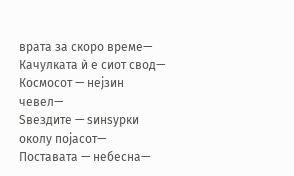врата за скоро време—
Качулката ѝ е сиот свод—
Космосот — нејзин чевел—
Ѕвездите — ѕинѕурки околу појасот—
Поставата — небесна—